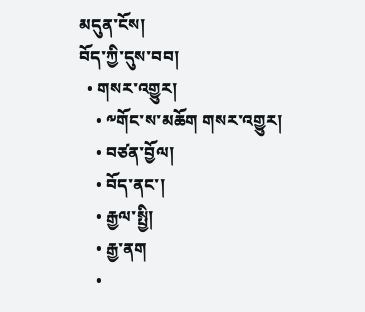མདུན་ངོས།
བོད་ཀྱི་དུས་བབ།
  • གསར་འགྱུར།
    • ༸གོང་ས་མཆོག གསར་འགྱུར།
    • བཙན་བྱོལ།
    • བོད་ནང་།
    • རྒྱལ་སྤྱི།
    • རྒྱ་ནག
    •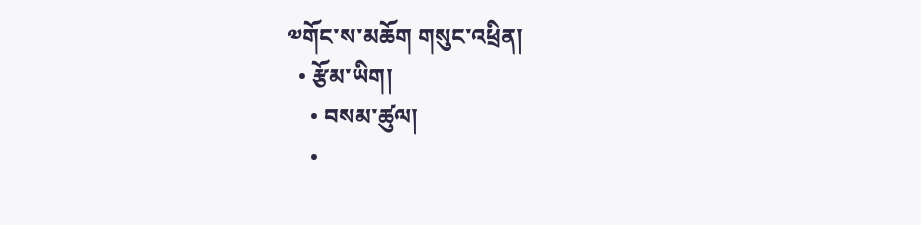༧གོང་ས་མཆོག གསུང་འཕྲིན།
  • རྩོམ་ཡིག།
    • བསམ་ཚུལ།
    •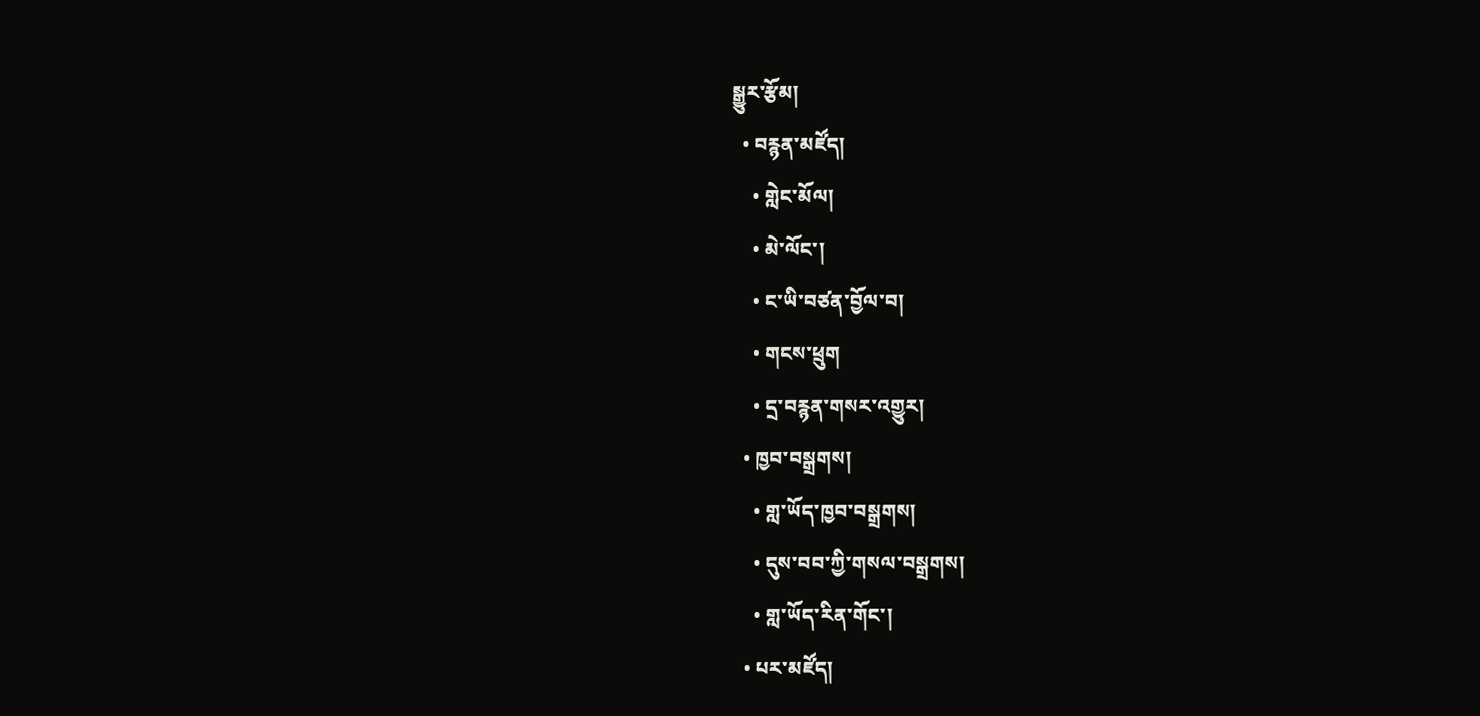སྒྱུར་རྩོམ།
  • བརྙན་མཛོད།
    • གླེང་མོལ།
    • མེ་ལོང་།
    • ང་ཡི་བཙན་བྱོལ་བ།
    • གངས་ཕྲུག
    • དྲ་བརྙན་གསར་འགྱུར།
  • ཁྱབ་བསྒྲགས།
    • གླ་ཡོད་ཁྱབ་བསྒྲགས།
    • དུས་བབ་ཀྱི་གསལ་བསྒྲགས།
    • གླ་ཡོད་རིན་གོང་།
  • པར་མཛོད།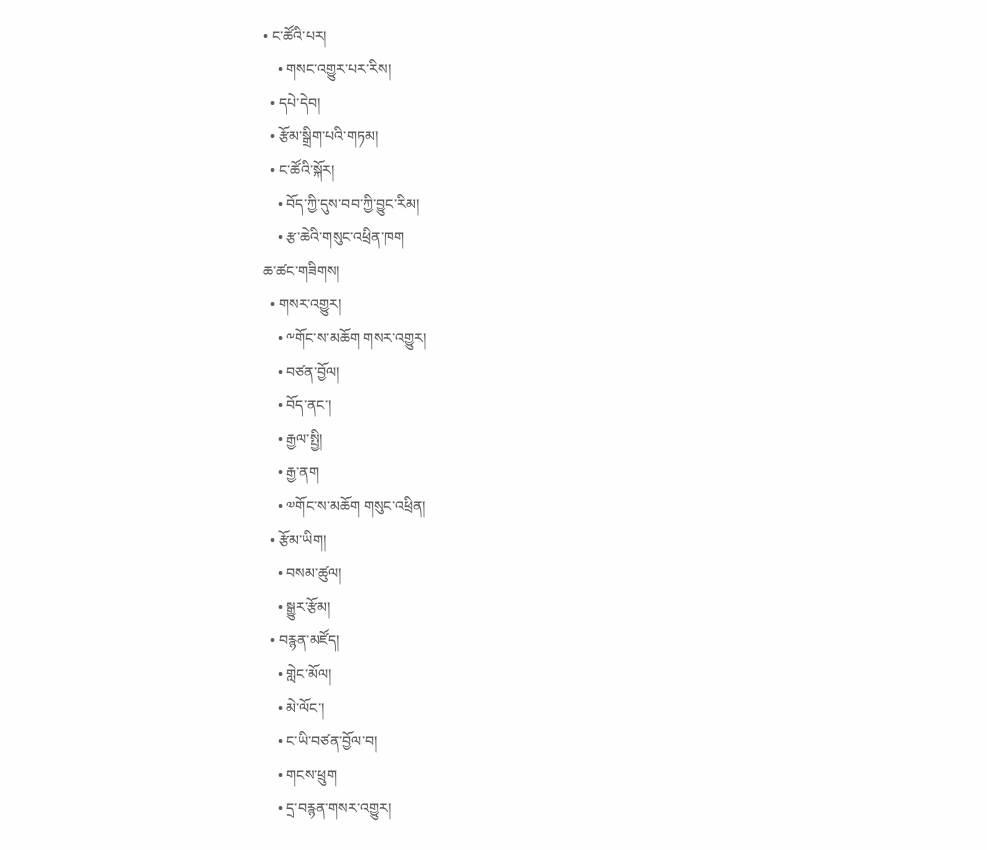• ང་ཚོའི་པར།
    • གསང་འགྱུར་པར་རིས།
  • དཔེ་དེབ།
  • རྩོམ་སྒྲིག་པའི་གཏམ།
  • ང་ཚོའི་སྐོར།
    • བོད་ཀྱི་དུས་བབ་ཀྱི་བྱུང་རིམ།
    • རྩ་ཆེའི་གསུང་འཕྲིན་ཁག
ཆ་ཚང་གཟིགས།
  • གསར་འགྱུར།
    • ༸གོང་ས་མཆོག གསར་འགྱུར།
    • བཙན་བྱོལ།
    • བོད་ནང་།
    • རྒྱལ་སྤྱི།
    • རྒྱ་ནག
    • ༧གོང་ས་མཆོག གསུང་འཕྲིན།
  • རྩོམ་ཡིག།
    • བསམ་ཚུལ།
    • སྒྱུར་རྩོམ།
  • བརྙན་མཛོད།
    • གླེང་མོལ།
    • མེ་ལོང་།
    • ང་ཡི་བཙན་བྱོལ་བ།
    • གངས་ཕྲུག
    • དྲ་བརྙན་གསར་འགྱུར།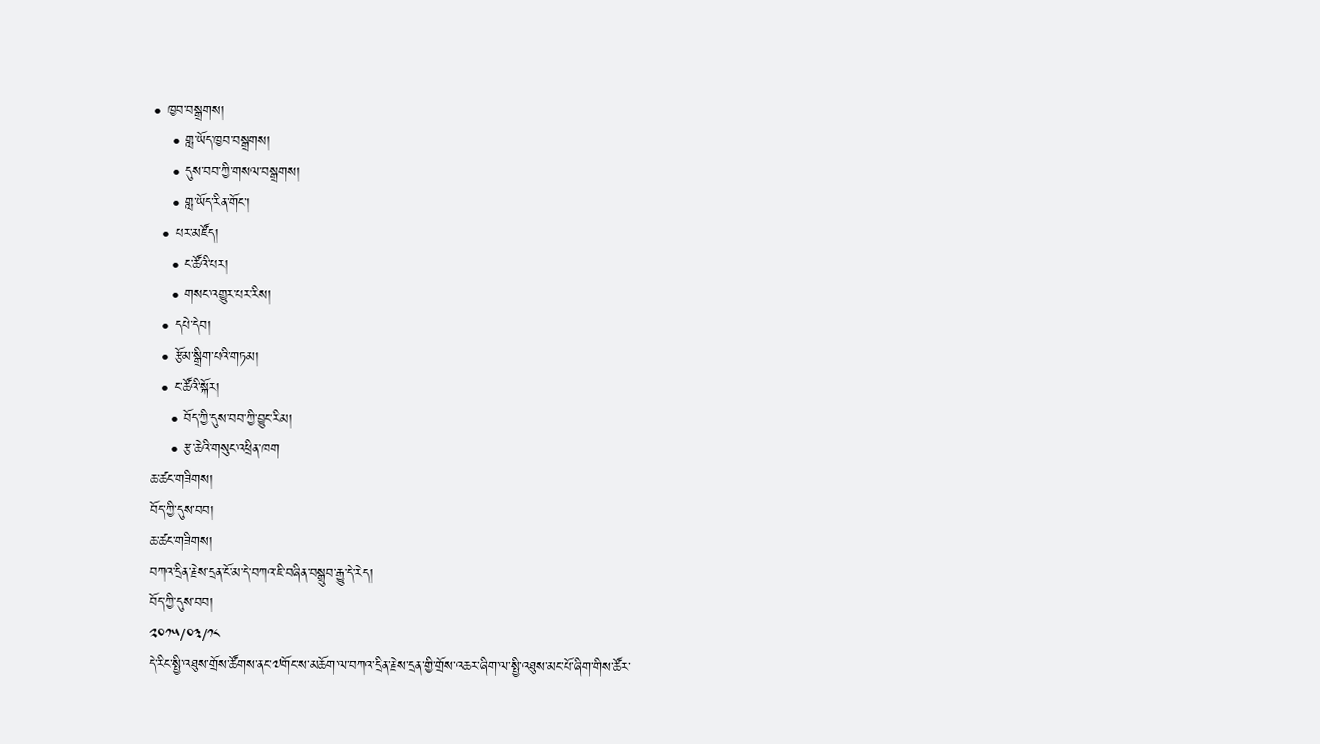• ཁྱབ་བསྒྲགས།
    • གླ་ཡོད་ཁྱབ་བསྒྲགས།
    • དུས་བབ་ཀྱི་གསལ་བསྒྲགས།
    • གླ་ཡོད་རིན་གོང་།
  • པར་མཛོད།
    • ང་ཚོའི་པར།
    • གསང་འགྱུར་པར་རིས།
  • དཔེ་དེབ།
  • རྩོམ་སྒྲིག་པའི་གཏམ།
  • ང་ཚོའི་སྐོར།
    • བོད་ཀྱི་དུས་བབ་ཀྱི་བྱུང་རིམ།
    • རྩ་ཆེའི་གསུང་འཕྲིན་ཁག
ཆ་ཚང་གཟིགས།
བོད་ཀྱི་དུས་བབ།
ཆ་ཚང་གཟིགས།
བཀའ་དྲིན་རྗེས་དྲན་ངོ་མ་དེ་བཀའ་ཇི་བཞིན་བསྒྲུབ་རྒྱུ་དེ་རེད།
བོད་ཀྱི་དུས་བབ།
༢༠༡༥/༠༣/༡༨
དེ་རིང་སྤྱི་འཐུས་གྲོས་ཚོགས་ནང་༧གོང་ས་མཆོག་ལ་བཀའ་དྲིན་རྗེས་དྲན་གྱི་གྲོས་འཆར་ཞིག་ལ་སྤྱི་འཐུས་མང་པོ་ཞིག་གིས་ཚོར་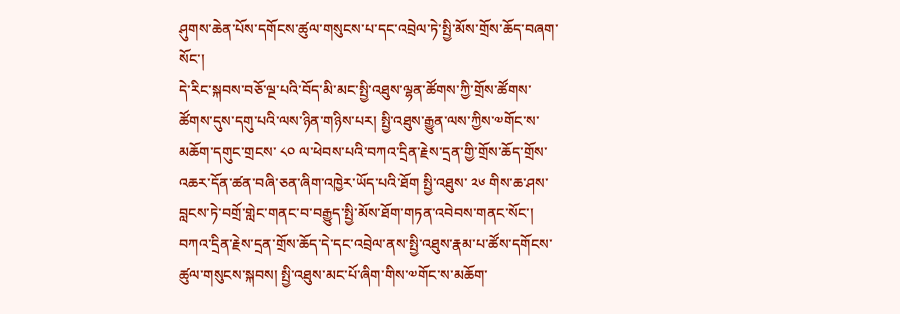ཤུགས་ཆེན་པོས་དགོངས་ཚུལ་གསུངས་པ་དང་འབྲེལ་ཏེ་སྤྱི་མོས་གྲོས་ཆོད་བཞག་སོང་།
དེ་རིང་སྐབས་བཅོ་ལྔ་པའི་བོད་མི་མང་སྤྱི་འཐུས་ལྷན་ཚོགས་ཀྱི་གྲོས་ཚོགས་ཚོགས་དུས་དགུ་པའི་ལས་ཉིན་གཉིས་པར། སྤྱི་འཐུས་རྒྱུན་ལས་ཀྱིས་༧གོང་ས་མཆོག་དགུང་གྲངས་ ༨༠ ལ་ཕེབས་པའི་བཀའ་དྲིན་རྗེས་དྲན་གྱི་གྲོས་ཆོད་གྲོས་འཆར་དོན་ཚན་བཞི་ཅན་ཞིག་འཁྱེར་ཡོད་པའི་ཐོག སྤྱི་འཐུས་ ༢༦ གིས་ཆ་ཤས་བླངས་ཏེ་བགྲོ་གླེང་གནང་བ་བརྒྱུད་སྤྱི་མོས་ཐོག་གཏན་འབེབས་གནང་སོང་།
བཀའ་དྲིན་རྗེས་དྲན་གྲོས་ཆོད་དེ་དང་འབྲེལ་ནས་སྤྱི་འཐུས་རྣམ་པ་ཚོས་དགོངས་ཚུལ་གསུངས་སྐབས། སྤྱི་འཐུས་མང་པོ་ཞིག་གིས་༧གོང་ས་མཆོག་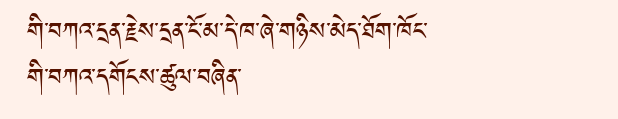གི་བཀའ་དྲན་རྗེས་དྲན་ངོ་མ་དེ་ཁ་ཞེ་གཉིས་མེད་ཐོག་ཁོང་གི་བཀའ་དགོངས་ཚུལ་བཞིན་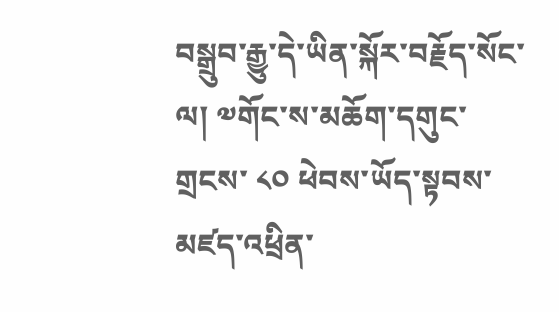བསྒྲུབ་རྒྱུ་དེ་ཡིན་སྐོར་བརྗོད་སོང་ལ། ༧གོང་ས་མཆོག་དགུང་གྲངས་ ༨༠ ཕེབས་ཡོད་སྟབས་མཛད་འཕྲིན་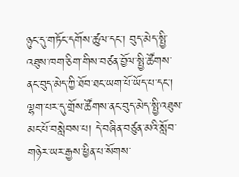ཉུང་དུ་གཏོང་དགོས་ཚུལ་དང་། བུད་མེད་སྤྱི་འཐུས་ཁག་ཅིག་གིས་བཙན་བྱོལ་སྤྱི་ཚོགས་ནང་བུད་མེད་ཀྱི་ཐོབ་ཐང་ཡག་པོ་ཡོད་པ་དང་། ལྷག་པར་དུ་གྲོས་ཚོགས་ནང་བུད་མེད་སྤྱི་འཐུས་མང་པོ་བསླེབས་པ། དེ་བཞིན་བཙུན་མའི་སློབ་གཉེར་ཡར་རྒྱས་ཕྱིན་པ་སོགས་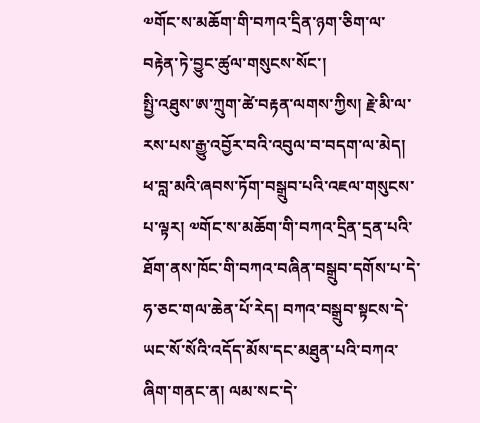༧གོང་ས་མཆོག་གི་བཀའ་དྲིན་ཉག་ཅིག་ལ་བརྟེན་ཏེ་བྱུང་ཚུལ་གསུངས་སོང་།
སྤྱི་འཐུས་ཨ་ཀྲུག་ཚེ་བརྟན་ལགས་ཀྱིས། རྗེ་མི་ལ་རས་པས་རྒྱུ་འབྱོར་བའི་འབུལ་བ་བདག་ལ་མེད། ཕ་བླ་མའི་ཞབས་ཏོག་བསྒྲུབ་པའི་འཇལ་གསུངས་པ་ལྟར། ༧གོང་ས་མཆོག་གི་བཀའ་དྲིན་དྲན་པའི་ཐོག་ནས་ཁོང་གི་བཀའ་བཞིན་བསྒྲུབ་དགོས་པ་དེ་ཧ་ཅང་གལ་ཆེན་པོ་རེད། བཀའ་བསྒྲུབ་སྟངས་དེ་ཡང་སོ་སོའི་འདོད་མོས་དང་མཐུན་པའི་བཀའ་ཞིག་གནང་ན། ལམ་སང་དེ་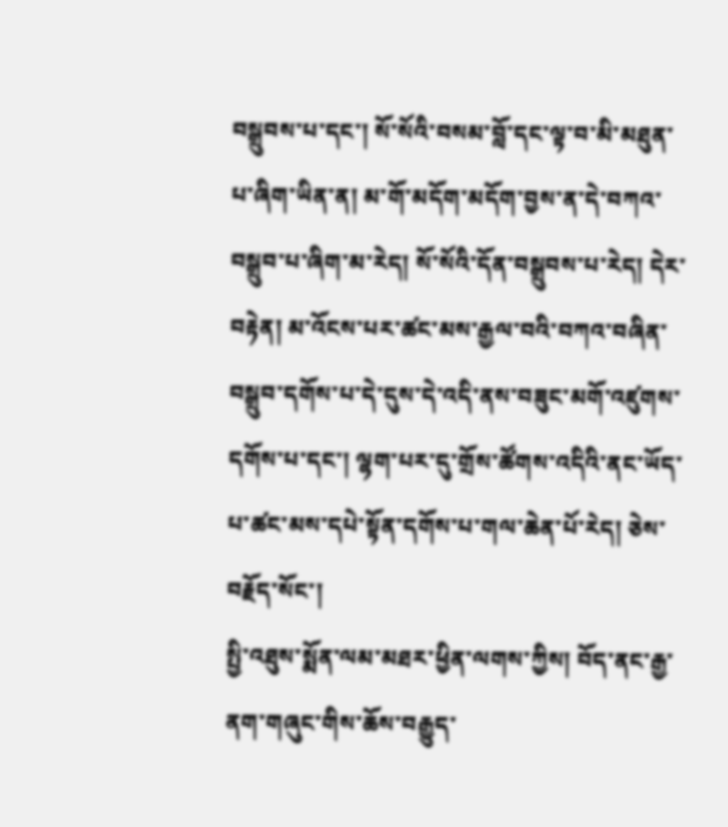བསྒྲུབས་པ་དང་། སོ་སོའི་བསམ་བློ་དང་ལྟ་བ་མི་མཐུན་པ་ཞིག་ཡིན་ན། མ་གོ་མདོག་མདོག་བྱས་ན་དེ་བཀའ་བསྒྲུབ་པ་ཞིག་མ་རེད། སོ་སོའི་དོན་བསྒྲུབས་པ་རེད། དེར་བརྟེན། མ་འོངས་པར་ཚང་མས་རྒྱལ་བའི་བཀའ་བཞིན་བསྒྲུབ་དགོས་པ་དེ་དུས་དེ་འདི་ནས་བཟུང་མགོ་འཛུགས་དགོས་པ་དང་། ལྷག་པར་དུ་གྲོས་ཚོགས་འདིའི་ནང་ཡོད་པ་ཚང་མས་དཔེ་སྟོན་དགོས་པ་གལ་ཆེན་པོ་རེད། ཅེས་བརྗོད་སོང་།
སྤྱི་འཐུས་སྨོན་ལམ་མཐར་ཕྱིན་ལགས་ཀྱིས། བོད་ནང་རྒྱ་ནག་གཞུང་གིས་ཆོས་བརྒྱུད་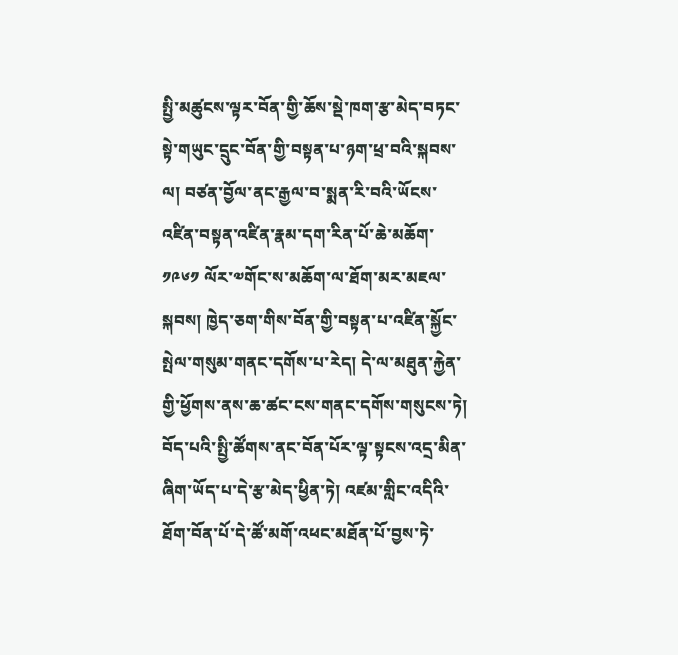སྤྱི་མཚུངས་ལྟར་བོན་གྱི་ཆོས་སྡེ་ཁག་རྩ་མེད་བཏང་སྟེ་གཡུང་དྲུང་བོན་གྱི་བསྟན་པ་ཉག་ཕྲ་བའི་སྐབས་ལ། བཙན་བྱོལ་ནང་རྒྱལ་བ་སྨན་རི་བའི་ཡོངས་འཛིན་བསྟན་འཛིན་རྣམ་དག་རིན་པོ་ཆེ་མཆོག་༡༩༦༡ ལོར་༧གོང་ས་མཆོག་ལ་ཐོག་མར་མཇལ་སྐབས། ཁྱེད་ཅག་གིས་བོན་གྱི་བསྟན་པ་འཛིན་སྐྱོང་སྤེལ་གསུམ་གནང་དགོས་པ་རེད། དེ་ལ་མཐུན་རྐྱེན་གྱི་ཕྱོགས་ནས་ཆ་ཚང་ངས་གནང་དགོས་གསུངས་ཏེ། བོད་པའི་སྤྱི་ཚོགས་ནང་བོན་པོར་ལྟ་སྟངས་འདྲ་མིན་ཞིག་ཡོད་པ་དེ་རྩ་མེད་ཕྱིན་ཏེ། འཛམ་གླིང་འདིའི་ཐོག་བོན་པོ་དེ་ཚོ་མགོ་འཕང་མཐོན་པོ་བྱས་ཏེ་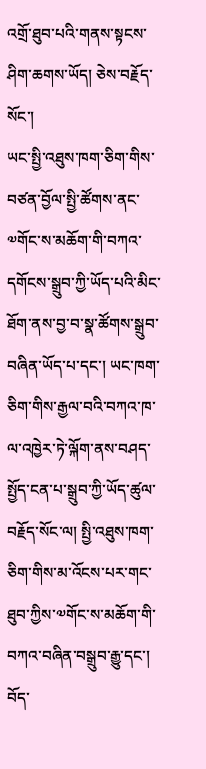འགྲོ་ཐུབ་པའི་གནས་སྟངས་ཤིག་ཆགས་ཡོད། ཅེས་བརྗོད་སོང་།
ཡང་སྤྱི་འཐུས་ཁག་ཅིག་གིས་བཙན་བྱོལ་སྤྱི་ཚོགས་ནང་༧གོང་ས་མཆོག་གི་བཀའ་དགོངས་སྒྲུབ་ཀྱི་ཡོད་པའི་མིང་ཐོག་ནས་བྱ་བ་སྣ་ཚོགས་སྒྲུབ་བཞིན་ཡོད་པ་དང་། ཡང་ཁག་ཅིག་གིས་རྒྱལ་བའི་བཀའ་ཁ་ལ་འཁྱེར་ཏེ་ལྐོག་ནས་བཤད་སྤྱོད་ངན་པ་སྒྲུབ་ཀྱི་ཡོད་ཚུལ་བརྗོད་སོང་ལ། སྤྱི་འཐུས་ཁག་ཅིག་གིས་མ་འོངས་པར་གང་ཐུབ་ཀྱིས་༧གོང་ས་མཆོག་གི་བཀའ་བཞིན་བསྒྲུབ་རྒྱུ་དང་། བོད་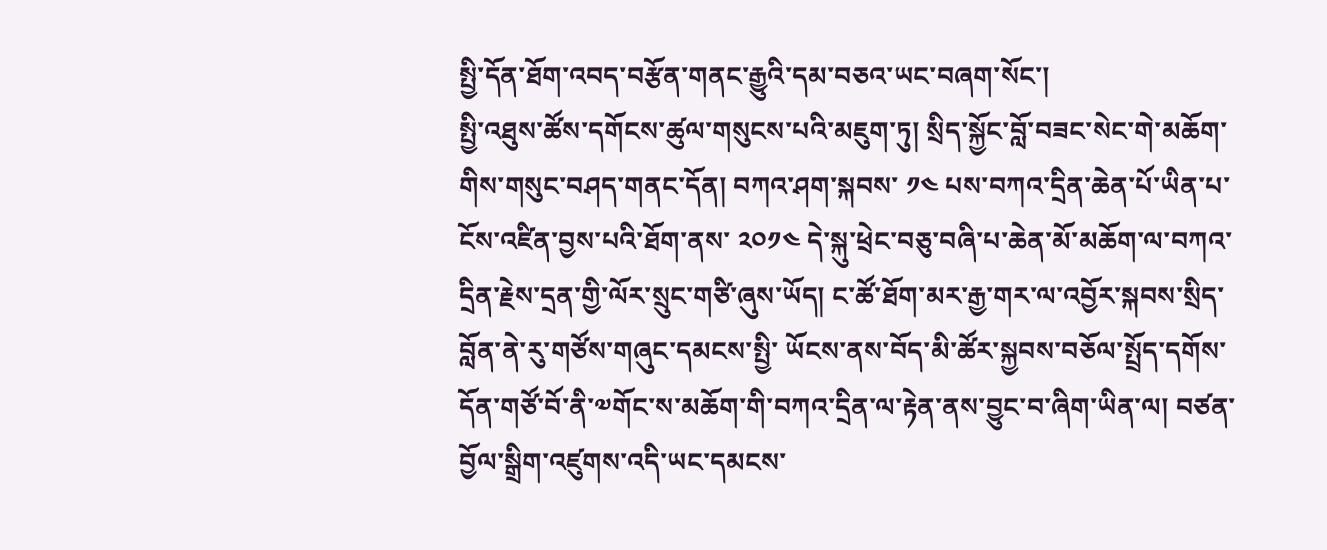སྤྱི་དོན་ཐོག་འབད་བརྩོན་གནང་རྒྱུའི་དམ་བཅའ་ཡང་བཞག་སོང་།
སྤྱི་འཐུས་ཚོས་དགོངས་ཚུལ་གསུངས་པའི་མཇུག་ཏུ། སྲིད་སྐྱོང་བློ་བཟང་སེང་གེ་མཆོག་གིས་གསུང་བཤད་གནང་དོན། བཀའ་ཤག་སྐབས་ ༡༤ པས་བཀའ་དྲིན་ཆེན་པོ་ཡིན་པ་ངོས་འཛིན་བྱས་པའི་ཐོག་ནས་ ༢༠༡༤ དེ་སྐུ་ཕྲེང་བཅུ་བཞི་པ་ཆེན་མོ་མཆོག་ལ་བཀའ་དྲིན་རྗེས་དྲན་གྱི་ལོར་སྲུང་གཙི་ཞུས་ཡོད། ང་ཚོ་ཐོག་མར་རྒྱ་གར་ལ་འབྱོར་སྐབས་སྲིད་བློན་ནེ་རུ་གཙོས་གཞུང་དམངས་སྤྱི་ ཡོངས་ནས་བོད་མི་ཚོར་སྐྱབས་བཅོལ་སྤྲོད་དགོས་དོན་གཙོ་བོ་ནི་༧གོང་ས་མཆོག་གི་བཀའ་དྲིན་ལ་རྟེན་ནས་བྱུང་བ་ཞིག་ཡིན་ལ། བཙན་བྱོལ་སྒྲིག་འཛུགས་འདི་ཡང་དམངས་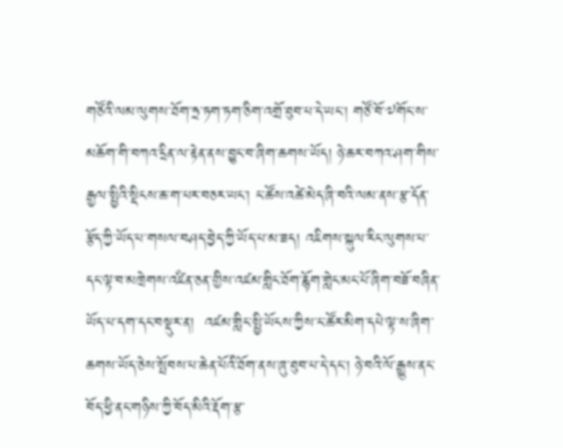གཙོའི་ལམ་ལུགས་ཐོག་ཧྲ་ཏག་ཏག་ཅིག་འགྲོ་ཐུབ་པ་དེ་ཡང་། གཙོ་བོ་༧གོང་ས་མཆོག་གི་བཀའ་དྲིན་ལ་རྟེན་ནས་བྱུང་བ་ཞིག་ཆགས་ཡོད། ཉེ་ཆར་བཀའ་ཤག་གིས་རྒྱལ་སྤྱིའི་སྡིངས་ཆ་ག་པར་བཅར་ཡང་། ང་ཚོས་འཚེ་མེད་ཞི་བའི་ལམ་ནས་རྩ་དོན་རྩོད་ཀྱི་ཡོད་པ་གསལ་བཤད་བྱེད་ཀྱི་ཡོད་པ་མ་ཟད། འཇིགས་སྐུལ་རིང་ལུགས་པ་དང་ལྟ་བ་མཁྲེགས་འཛིན་ཅན་གྱིས་འཛམ་གླིང་ཐོག་རྙོག་གླེང་མང་པོ་ཞིག་བཟོ་བཞིན་ཡོད་པ་དག་དང་བསྡུར་ན།  འཛམ་གླིང་སྤྱི་ཡོངས་ཀྱིས་ང་ཚོར་མིག་དཔེ་ལྟ་ས་ཞིག་ཆགས་ཡོད་ཅེས་སྤོབས་པ་ཆེན་པོའི་ཐོག་ནས་ཞུ་ཐུབ་པ་དེ་དང་། ཉེ་བའི་ལོ་རྒྱུས་ནང་བོད་ཕྱི་ནང་གཉིས་ཀྱི་བོད་མིའི་རྡོག་རྩ་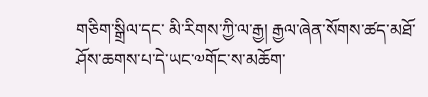གཅིག་སྒྲིལ་དང་ མི་རིགས་ཀྱི་ལ་རྒྱ། རྒྱལ་ཞེན་སོགས་ཚད་མཐོ་ཤོས་ཆགས་པ་དེ་ཡང་༧གོང་ས་མཆོག་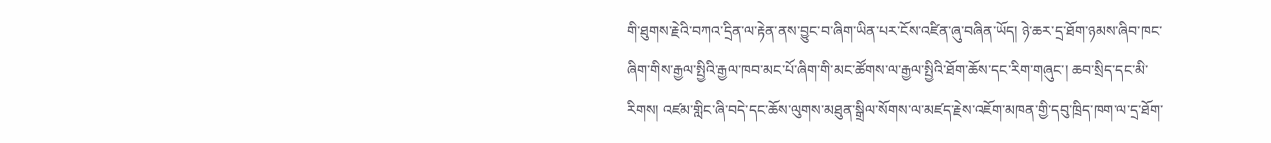གི་ཐུགས་རྗེའི་བཀའ་དྲིན་ལ་རྟེན་ནས་བྱུང་བ་ཞིག་ཡིན་པར་ངོས་འཛིན་ཞུ་བཞིན་ཡོད། ཉེ་ཆར་དྲ་ཐོག་ཉམས་ཞིབ་ཁང་ཞིག་གིས་རྒྱལ་སྤྱིའི་རྒྱལ་ཁབ་མང་པོ་ཞིག་གི་མང་ཚོགས་ལ་རྒྱལ་སྤྱིའི་ཐོག་ཆོས་དང་རིག་གཞུང་། ཆབ་སྲིད་དང་མི་རིགས། འཛམ་གླིང་ཞི་བདེ་དང་ཆོས་ལུགས་མཐུན་སྒྲིལ་སོགས་ལ་མཛད་རྗེས་འཇོག་མཁན་གྱི་དབུ་ཁྲིད་ཁག་ལ་དྲ་ཐོག་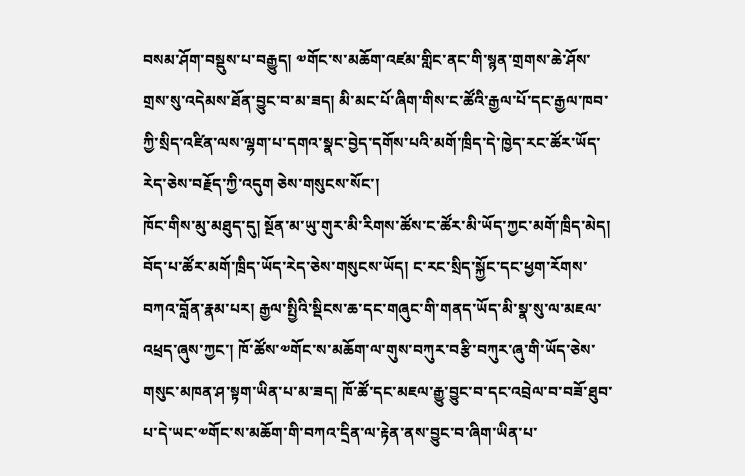བསམ་ཤོག་བསྡུས་པ་བརྒྱུད། ༧གོང་ས་མཆོག་འཛམ་གླིང་ནང་གི་སྙན་གྲགས་ཆེ་ཤོས་གྲས་སུ་འདེམས་ཐོན་བྱུང་བ་མ་ཟད། མི་མང་པོ་ཞིག་གིས་ང་ཚོའི་རྒྱལ་པོ་དང་རྒྱལ་ཁབ་ཀྱི་སྲིད་འཛིན་ལས་ལྷག་པ་དགའ་སྣང་བྱེད་དགོས་པའི་མགོ་ཁྲིད་དེ་ཁྱེད་རང་ཚོར་ཡོད་རེད་ཅེས་བརྗོད་ཀྱི་འདུག ཅེས་གསུངས་སོང་།
ཁོང་གིས་མུ་མཐུད་དུ། སྔོན་མ་ཡུ་གུར་མི་རིགས་ཚོས་ང་ཚོར་མི་ཡོད་ཀྱང་མགོ་ཁྲིད་མེད། བོད་པ་ཚོར་མགོ་ཁྲིད་ཡོད་རེད་ཅེས་གསུངས་ཡོད། ང་རང་སྲིད་སྐྱོང་དང་ཕྱག་རོགས་བཀའ་བློན་རྣམ་པར། རྒྱལ་སྤྱིའི་སྡིངས་ཆ་དང་གཞུང་གི་གནད་ཡོད་མི་སྣ་སུ་ལ་མཇལ་འཕྲད་ཞུས་ཀྱང་། ཁོ་ཚོས་༧གོང་ས་མཆོག་ལ་གུས་བཀུར་བརྩི་བཀུར་ཞུ་གི་ཡོད་ཅེས་གསུང་མཁན་ཤ་སྟག་ཡིན་པ་མ་ཟད། ཁོ་ཚོ་དང་མཇལ་རྒྱུ་བྱུང་བ་དང་འབྲེལ་བ་བཟོ་ཐུབ་པ་དེ་ཡང་༧གོང་ས་མཆོག་གི་བཀའ་དྲིན་ལ་རྟེན་ནས་བྱུང་བ་ཞིག་ཡིན་པ་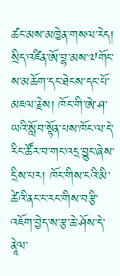ཚང་མས་མཁྱེན་གསལ་རེད། སྲིད་འཛིན་ཨོ་བྷ་མས་༧གོང་ས་མཆོག་དང་ཐེངས་དང་པོ་མཇལ་རྗེས། ཁོང་གི་ཨེ་ཤ་ཡའི་སློབ་སྟོན་པས་ཁོང་ལ་དེ་རིང་ཚོར་བ་གང་འདྲ་བྱུང་ཞེས་དྲིས་པར། ཁོང་གིས་ངའི་མི་ཚེའི་ནང་ང་རང་གིས་བརྩི་འཇོག་བྱེད་ས་རྩ་ཆེ་ཤོས་དེ་ནཱེལ་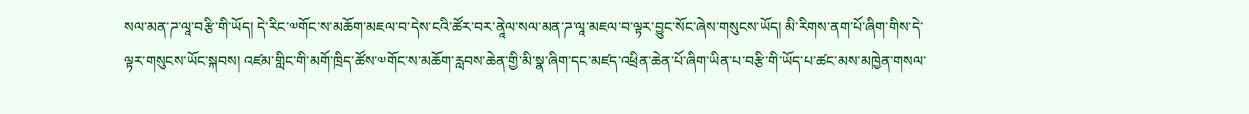སལ་མན་ཌ་ལཱ་བརྩི་གི་ཡོད། དེ་རིང་༧གོང་ས་མཆོག་མཇལ་བ་དེས་ངའི་ཚོར་བར་ནཱེལ་སལ་མན་ཌ་ལཱ་མཇལ་བ་ལྟར་བྱུང་སོང་ཞེས་གསུངས་ཡོད། མི་རིགས་ནག་པོ་ཞིག་གིས་དེ་ལྟར་གསུངས་ཡོང་སྐབས། འཛམ་གླིང་གི་མགོ་ཁྲིད་ཚོས་༧གོང་ས་མཆོག་རླབས་ཆེན་གྱི་མི་སྣ་ཞིག་དང་མཛད་འཕྲིན་ཆེན་པོ་ཞིག་ཡིན་པ་བརྩི་གི་ཡོད་པ་ཚང་མས་མཁྱེན་གསལ་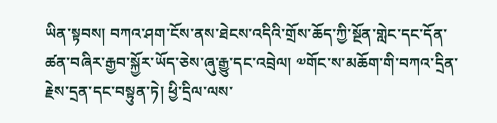ཡིན་སྟབས། བཀའ་ཤག་ངོས་ནས་ཐེངས་འདིའི་གྲོས་ཆོད་ཀྱི་སྔོན་གླེང་དང་དོན་ཚན་བཞིར་རྒྱབ་སྐྱོར་ཡོད་ཅེས་ཞུ་རྒྱུ་དང་འབྲེལ། ༧གོང་ས་མཆོག་གི་བཀའ་དྲིན་རྗེས་དྲན་དང་བསྟུན་ཏེ། ཕྱི་དྲིལ་ལས་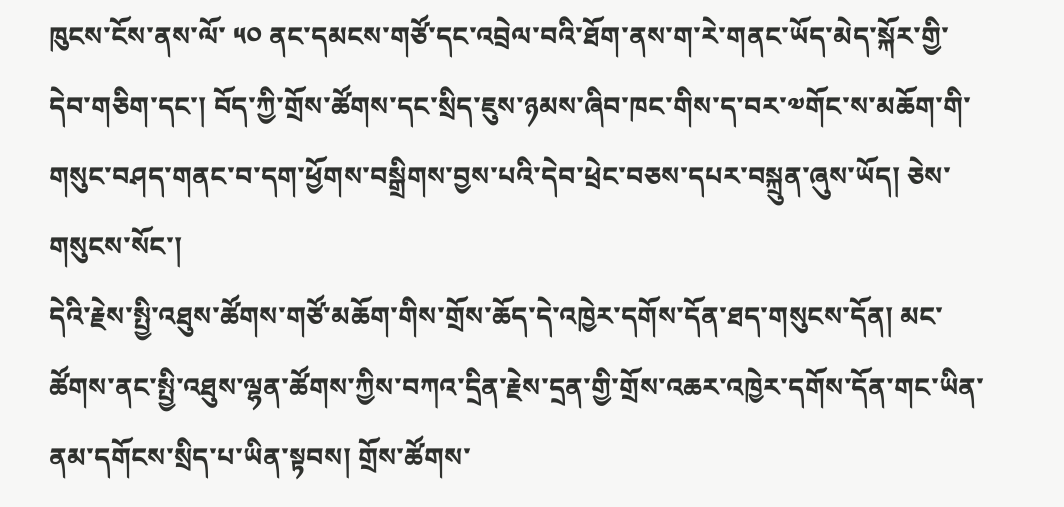ཁུངས་ངོས་ནས་ལོ་ ༥༠ ནང་དམངས་གཙོ་དང་འབྲེལ་བའི་ཐོག་ནས་ག་རེ་གནང་ཡོད་མེད་སྐོར་གྱི་དེབ་གཅིག་དང་། བོད་ཀྱི་གྲོས་ཚོགས་དང་སྲིད་ཇུས་ཉམས་ཞིབ་ཁང་གིས་ད་བར་༧གོང་ས་མཆོག་གི་གསུང་བཤད་གནང་བ་དག་ཕྱོགས་བསྒྲིགས་བྱས་པའི་དེབ་ཕྲེང་བཅས་དཔར་བསྐྲུན་ཞུས་ཡོད། ཅེས་གསུངས་སོང་།
དེའི་རྗེས་སྤྱི་འཐུས་ཚོགས་གཙོ་མཆོག་གིས་གྲོས་ཆོད་དེ་འཁྱེར་དགོས་དོན་ཐད་གསུངས་དོན། མང་ཚོགས་ནང་སྤྱི་འཐུས་ལྷན་ཚོགས་ཀྱིས་བཀའ་དྲིན་རྗེས་དྲན་གྱི་གྲོས་འཆར་འཁྱེར་དགོས་དོན་གང་ཡིན་ནམ་དགོངས་སྲིད་པ་ཡིན་སྟབས། གྲོས་ཚོགས་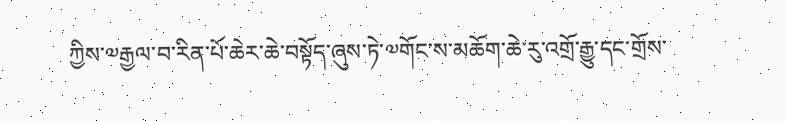ཀྱིས་༧རྒྱལ་བ་རིན་པོ་ཆེར་ཆེ་བསྟོད་ཞུས་ཏེ་༧གོང་ས་མཆོག་ཆེ་རུ་འགྲོ་རྒྱུ་དང་གྲོས་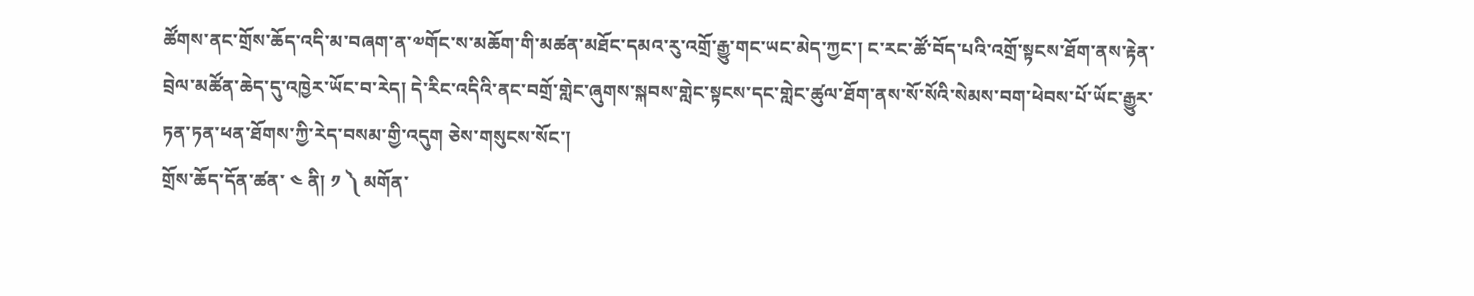ཚོགས་ནང་གྲོས་ཆོད་འདི་མ་བཞག་ན་༧གོང་ས་མཆོག་གི་མཚན་མཐོང་དམའ་རུ་འགྲོ་རྒྱུ་གང་ཡང་མེད་ཀྱང་། ང་རང་ཚོ་བོད་པའི་འགྲོ་སྟངས་ཐོག་ནས་རྟེན་བྲེལ་མཚོན་ཆེད་དུ་འཁྱེར་ཡོང་བ་རེད། དེ་རིང་འདིའི་ནང་བགྲོ་གླེང་ཞུགས་སྐབས་གླེང་སྟངས་དང་གླེང་ཚུལ་ཐོག་ནས་སོ་སོའི་སེམས་བག་ཕེབས་པོ་ཡོང་རྒྱུར་ཏན་ཏན་ཕན་ཐོགས་ཀྱི་རེད་བསམ་གྱི་འདུག ཅེས་གསུངས་སོང་།
གྲོས་ཆོད་དོན་ཚན་ ༤ ནི། ༡ ༽ མགོན་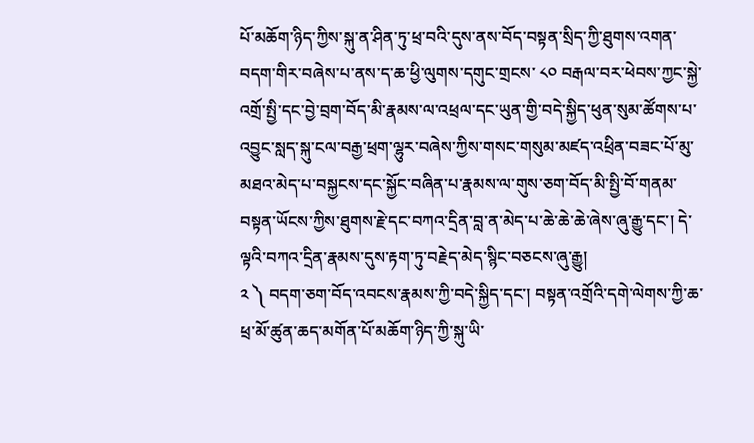པོ་མཆོག་ཉིད་ཀྱིས་སྐུ་ན་ཤིན་ཏུ་ཕྲ་བའི་དུས་ནས་བོད་བསྟན་སྲིད་ཀྱི་ཐུགས་འགན་བདག་གིར་བཞེས་པ་ནས་ད་ཆ་ཕྱི་ལུགས་དགུང་གྲངས་ ༨༠ བརྒལ་བར་ཕེབས་ཀྱང་སྐྱེ་འགྲོ་སྤྱི་དང་བྱེ་བྲག་བོད་མི་རྣམས་ལ་འཕྲལ་དང་ཡུན་གྱི་བདེ་སྐྱིད་ཕུན་སུམ་ཚོགས་པ་འབྱུང་སླད་སྐུ་ངལ་བརྒྱ་ཕྲག་ལྷུར་བཞེས་ཀྱིས་གསང་གསུམ་མཛད་འཕྲིན་བཟང་པོ་མུ་མཐའ་མེད་པ་བསྐྱངས་དང་སྐྱོང་བཞིན་པ་རྣམས་ལ་གུས་ཅག་བོད་མི་སྤྱི་བོ་གནམ་བསྟན་ཡོངས་ཀྱིས་ཐུགས་རྗེ་དང་བཀའ་དྲིན་བླ་ན་མེད་པ་ཆེ་ཆེ་ཆེ་ཞེས་ཞུ་རྒྱུ་དང་། དེ་ལྟའི་བཀའ་དྲིན་རྣམས་དུས་རྟག་ཏུ་བརྗེད་མེད་སྙིང་བཅངས་ཞུ་རྒྱུ།
༢ ༽ བདག་ཅག་བོད་འབངས་རྣམས་ཀྱི་བདེ་སྐྱིད་དང་། བསྟན་འགྲོའི་དགེ་ལེགས་ཀྱི་ཆ་ཕྲ་མོ་ཚུན་ཆད་མགོན་པོ་མཆོག་ཉིད་ཀྱི་སྐུ་ཡི་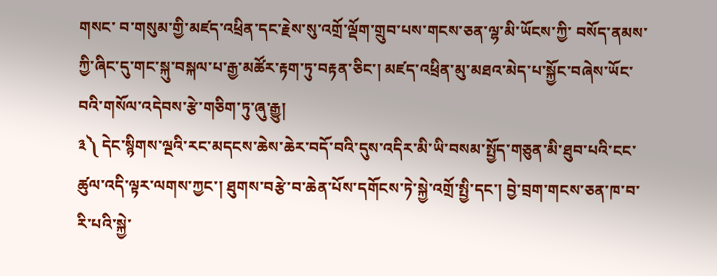གསང་ བ་གསུམ་གྱི་མཛད་འཕྲིན་དང་རྗེས་སུ་འགྲོ་ལྡོག་གྲུབ་པས་གངས་ཅན་ལྷ་མི་ཡོངས་ཀྱི་ བསོད་ནམས་ཀྱི་ཞིང་དུ་གང་སྐུ་བསྐལ་པ་རྒྱ་མཚོར་རྟག་ཏུ་བརྟན་ཅིང་། མཛད་འཕྲིན་མུ་མཐའ་མེད་པ་སྐྱོང་བཞེས་ཡོང་བའི་གསོལ་འདེབས་རྩེ་གཅིག་ཏུ་ཞུ་རྒྱུ།
༣༽ དེང་སྙིགས་ལྔའི་རང་མདངས་ཆེས་ཆེར་བདོ་བའི་དུས་འདིར་མི་ཡི་བསམ་སྤྱོད་གཅུན་མི་ཐུབ་པའི་ངང་ཚུལ་འདི་ལྟར་ལགས་ཀྱང་། ཐུགས་བརྩེ་བ་ཆེན་པོས་དགོངས་ཏེ་སྐྱེ་འགྲོ་སྤྱི་དང་། བྱེ་བྲག་གངས་ཅན་ཁ་བ་རི་པའི་སྐྱེ་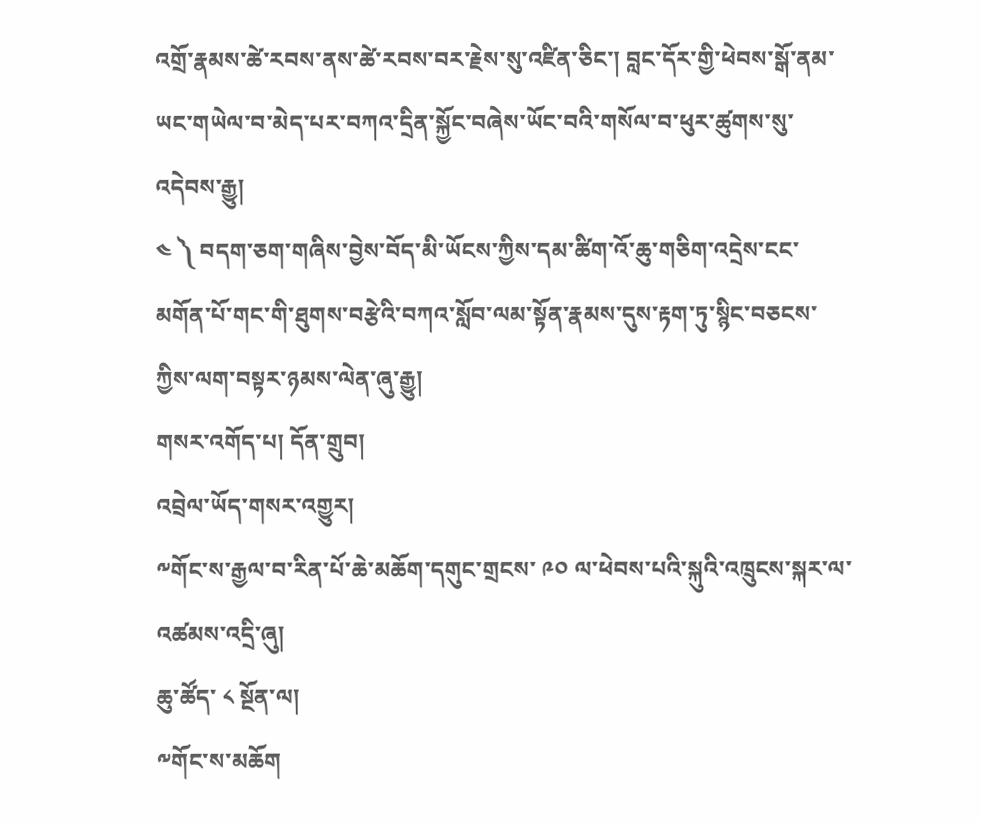འགྲོ་རྣམས་ཚེ་རབས་ནས་ཚེ་རབས་བར་རྗེས་སུ་འཛིན་ཅིང་། བླང་དོར་གྱི་ཕེབས་སྒོ་ནམ་ཡང་གཡེལ་བ་མེད་པར་བཀའ་དྲིན་སྐྱོང་བཞེས་ཡོང་བའི་གསོལ་བ་ཕུར་ཚུགས་སུ་འདེབས་རྒྱུ།
༤ ༽ བདག་ཅག་གཞིས་བྱེས་བོད་མི་ཡོངས་ཀྱིས་དམ་ཚིག་འོ་ཆུ་གཅིག་འདྲེས་ངང་མགོན་པོ་གང་གི་ཐུགས་བརྩེའི་བཀའ་སློབ་ལམ་སྟོན་རྣམས་དུས་རྟག་ཏུ་སྙིང་བཅངས་ཀྱིས་ལག་བསྟར་ཉམས་ལེན་ཞུ་རྒྱུ།
གསར་འགོད་པ། དོན་གྲུབ།
འབྲེལ་ཡོད་གསར་འགྱུར།
༸གོང་ས་རྒྱལ་བ་རིན་པོ་ཆེ་མཆོག་དགུང་གྲངས་ ༩༠ ལ་ཕེབས་པའི་སྐུའི་འཁྲུངས་སྐར་ལ་འཚམས་འདྲི་ཞུ།
ཆུ་ཚོད་ ༨ སྔོན་ལ།
༸གོང་ས་མཆོག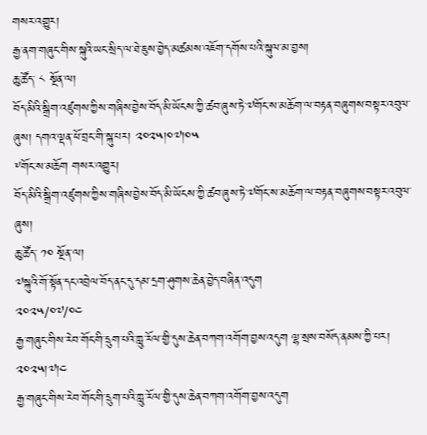གསར་འགྱུར།
རྒྱ་ནག་གཞུང་གིས་སྐུའི་ཡང་སྲིད་ལ་ཐེ་ཇུས་བྱེད་མཚམས་འཇོག་དགོས་པའི་སྐུལ་མ་བྱས།
ཆུ་ཚོད་ ༨ སྔོན་ལ།
བོད་མིའི་སྒྲིག་འཛུགས་ཀྱིས་གཞིས་བྱེས་བོད་མི་ཡོངས་ཀྱི་ཚབ་ཞུས་ཏེ་༧གོང་ས་མཆོག་ལ་བརྟན་བཞུགས་བསྟར་འབུལ་ཞུས། དགའ་ལྡན་ཕོ་བྲང་གི་སྐུ་པར། ༢༠༢༥།༠༧།༠༥
༸གོང་ས་མཆོག གསར་འགྱུར།
བོད་མིའི་སྒྲིག་འཛུགས་ཀྱིས་གཞིས་བྱེས་བོད་མི་ཡོངས་ཀྱི་ཚབ་ཞུས་ཏེ་༧གོང་ས་མཆོག་ལ་བརྟན་བཞུགས་བསྟར་འབུལ་ཞུས།
ཆུ་ཚོད་ ༡༠ སྔོན་ལ།
༧སྐུའི་གོ་སྟོན་དང་འབྲེལ་བོད་ནང་དུ་དམ་དྲག་ཤུགས་ཆེན་བྱེད་བཞིན་འདུག
༢༠༢༥/༠༧/༠༤
རྒྱ་གཞུང་གིས་རེབ་གོང་གི་དྲུག་པའི་ཀླུ་རོལ་གྱི་དུས་ཆེན་བཀག་འགོག་བྱས་འདུག ལྷ་སྲས་བསོད་ནམས་ཀྱི་པར། ༢༠༢༥།༧།༤
རྒྱ་གཞུང་གིས་རེབ་གོང་གི་དྲུག་པའི་ཀླུ་རོལ་གྱི་དུས་ཆེན་བཀག་འགོག་བྱས་འདུག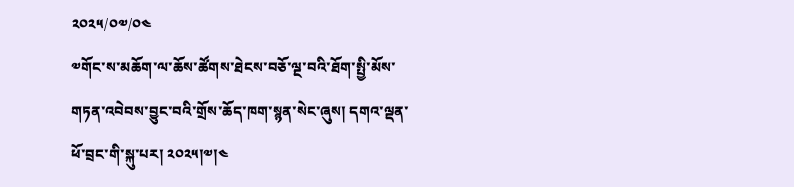༢༠༢༥/༠༧/༠༤
༧གོང་ས་མཆོག་ལ་ཆོས་ཚོགས་ཐེངས་བཅོ་ལྔ་བའི་ཐོག་སྤྱི་མོས་གཏན་འབེབས་བྱུང་བའི་གྲོས་ཆོད་ཁག་སྙན་སེང་ཞུས། དགའ་ལྡན་ཕོ་བྲང་གི་སྐུ་པར། ༢༠༢༥།༧།༤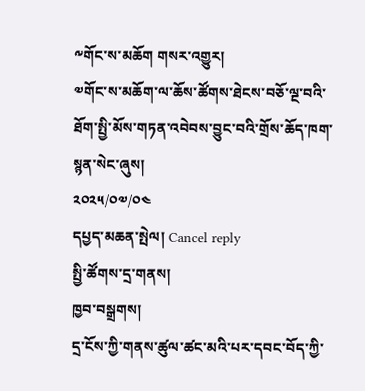༸གོང་ས་མཆོག གསར་འགྱུར།
༧གོང་ས་མཆོག་ལ་ཆོས་ཚོགས་ཐེངས་བཅོ་ལྔ་བའི་ཐོག་སྤྱི་མོས་གཏན་འབེབས་བྱུང་བའི་གྲོས་ཆོད་ཁག་སྙན་སེང་ཞུས།
༢༠༢༥/༠༧/༠༤
དཔྱད་མཆན་སྤེལ། Cancel reply
སྤྱི་ཚོགས་དྲ་གནས།
ཁྱབ་བསྒྲགས།
དྲ་ངོས་ཀྱི་གནས་ཚུལ་ཚང་མའི་པར་དབང་བོད་ཀྱི་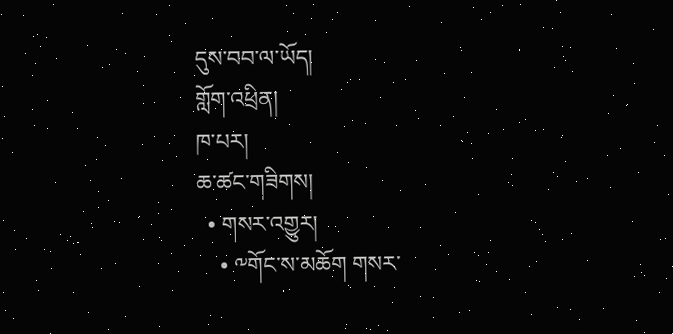དུས་བབ་ལ་ཡོད།
གློག་འཕྲིན།
ཁ་པར།
ཆ་ཚང་གཟིགས།
  • གསར་འགྱུར།
    • ༸གོང་ས་མཆོག གསར་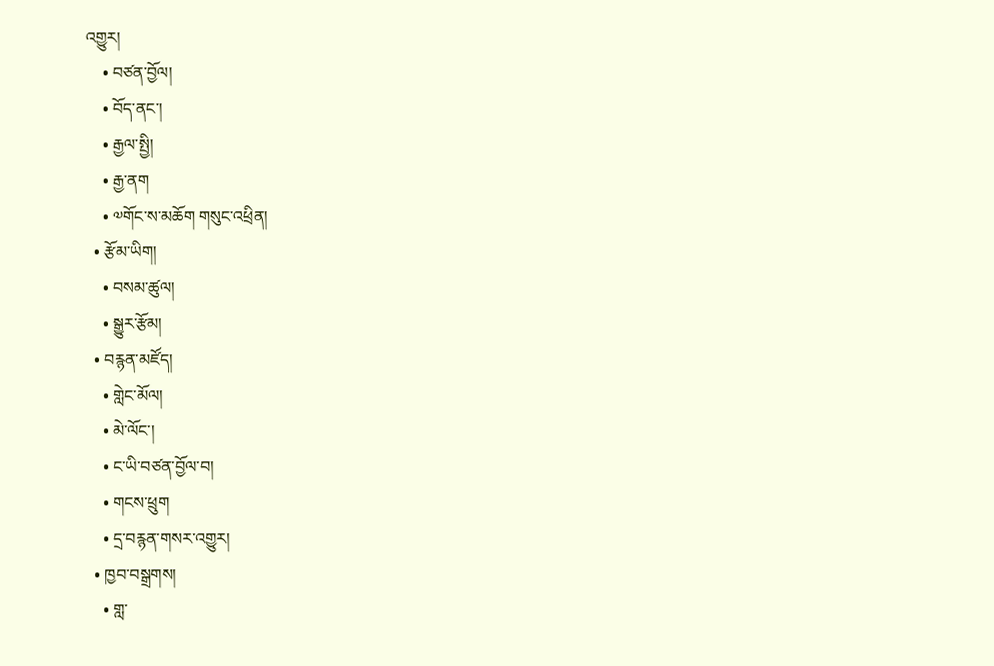འགྱུར།
    • བཙན་བྱོལ།
    • བོད་ནང་།
    • རྒྱལ་སྤྱི།
    • རྒྱ་ནག
    • ༧གོང་ས་མཆོག གསུང་འཕྲིན།
  • རྩོམ་ཡིག།
    • བསམ་ཚུལ།
    • སྒྱུར་རྩོམ།
  • བརྙན་མཛོད།
    • གླེང་མོལ།
    • མེ་ལོང་།
    • ང་ཡི་བཙན་བྱོལ་བ།
    • གངས་ཕྲུག
    • དྲ་བརྙན་གསར་འགྱུར།
  • ཁྱབ་བསྒྲགས།
    • གླ་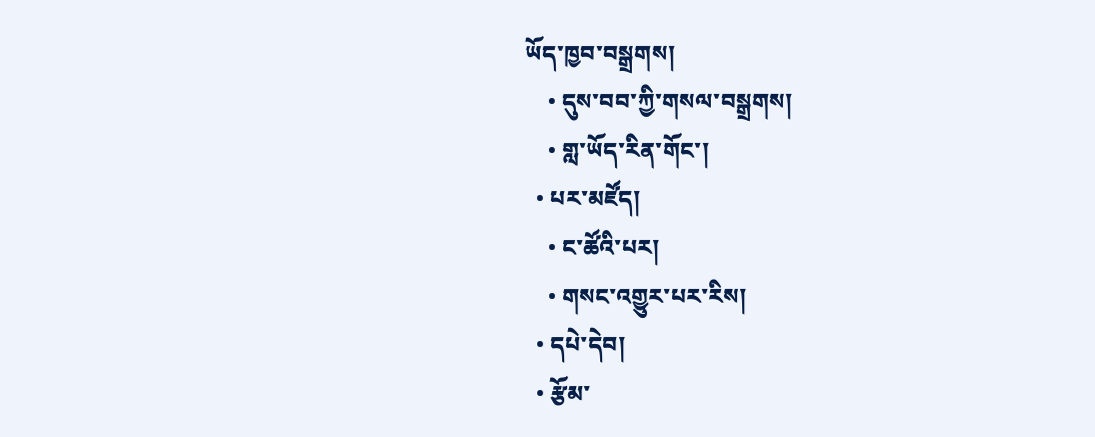ཡོད་ཁྱབ་བསྒྲགས།
    • དུས་བབ་ཀྱི་གསལ་བསྒྲགས།
    • གླ་ཡོད་རིན་གོང་།
  • པར་མཛོད།
    • ང་ཚོའི་པར།
    • གསང་འགྱུར་པར་རིས།
  • དཔེ་དེབ།
  • རྩོམ་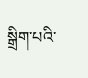སྒྲིག་པའི་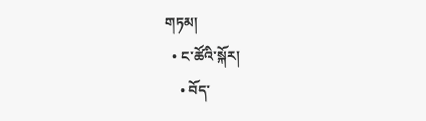གཏམ།
  • ང་ཚོའི་སྐོར།
    • བོད་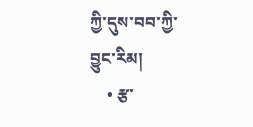ཀྱི་དུས་བབ་ཀྱི་བྱུང་རིམ།
    • རྩ་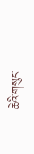ཆེའི་གསུང་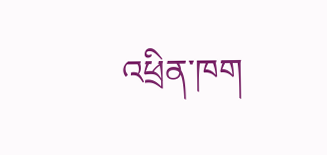འཕྲིན་ཁག